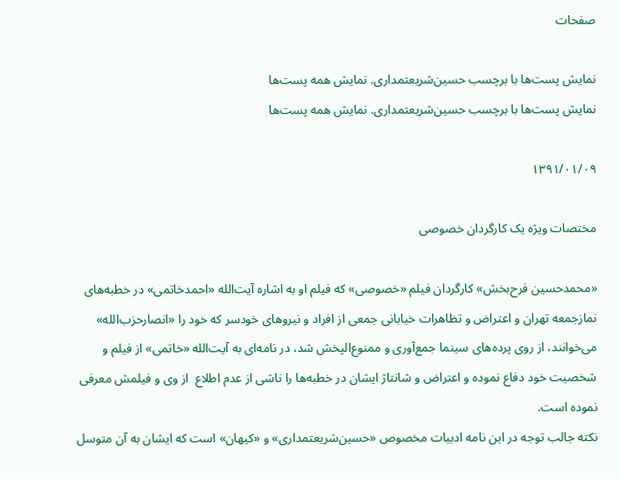صفحات

نمایش پست‌ها با برچسب حسین‌شریعتمداری. نمایش همه پست‌ها
نمایش پست‌ها با برچسب حسین‌شریعتمداری. نمایش همه پست‌ها

۱۳۹۱/۰۱/۰۹

مختصات ویژه یک کارگردان خصوصی

«محمدحسین‌ فرح‌بخش» کارگردان فیلم «خصوصی» که فیلم او به اشاره آیت‌الله «احمد‌خاتمی» در خطبه‌های نمازجمعه تهران و اعتراض و تظاهرات خیابانی جمعی از افراد و نیروهای خودسر که خود را «انصار‌حزب‌الله» می‌خوانند، از روی پرده‌های سینما جمع‌آوری و ممنوع‌الپخش شد، در نامه‌ای به آیت‌الله «خاتمی» از فیلم و شخصیت خود دفاع نموده و اعتراض‌ و شانتاژ ایشان در خطبه‌ها را ناشی از عدم اطلاع  از وی و فیلمش معرفی نموده است.
نکته جالب توجه در این نامه ادبیات مخصوص «حسین‌شریعتمداری» و «کیهان» است که ایشان به آن متوسل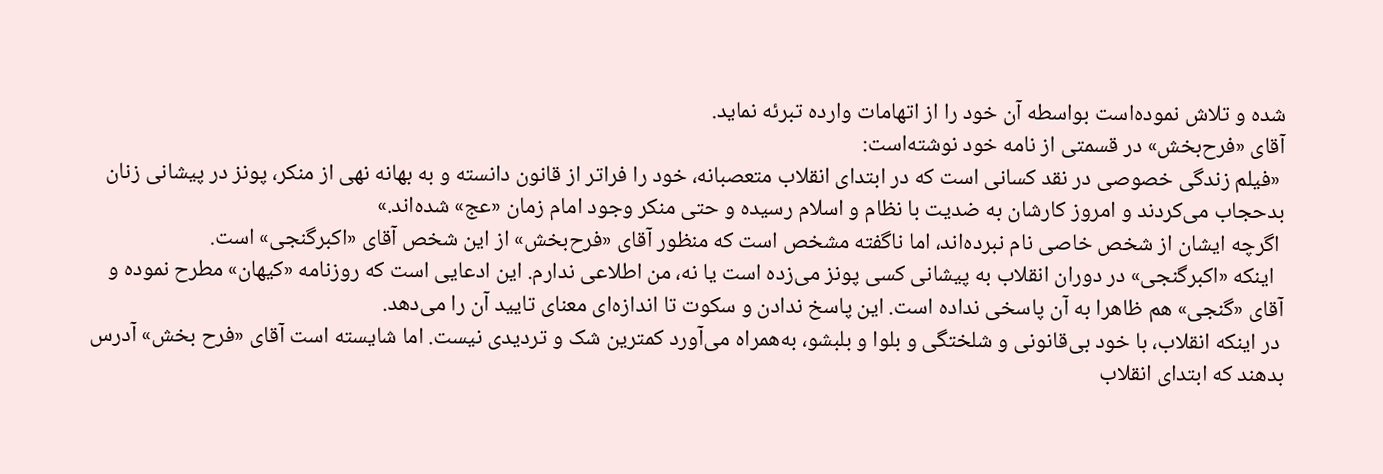شده و تلاش نموده‌است بواسطه آن خود را از اتهامات وارده تبرئه نماید.
آقای «فرح‌بخش» در قسمتی از نامه خود نوشته‌است:
 «فیلم زندگی خصوصی در نقد کسانی است که در ابتدای انقلاب متعصبانه، خود را فرا‌تر از قانون دانسته و به بهانه نهی از منکر، پونز در پیشانی زنان بدحجاب می‌کردند و امروز کارشان به ضدیت با نظام و اسلام رسیده و حتی منکر وجود امام زمان «عج» شده‌اند.»
 اگرچه ایشان از شخص خاصی نام نبرده‌اند، اما ناگفته مشخص است که منظور آقای «فرح‌بخش» از این شخص آقای «اکبرگنجی» است.
  اینکه «اکبرگنجی» در دوران انقلاب به پیشانی کسی پونز می‌زده است یا نه، من اطلاعی‌ ندارم. این ادعایی است که روزنامه «کیهان» مطرح نموده و آقای «گنجی» هم ظاهرا به آن پاسخی نداده است. این پاسخ ندادن و سکوت تا اندازه‌ای معنای تایید آن را می‌دهد.
 در اینکه انقلاب، با خود بی‌قانونی و شلختگی و بلوا و بلبشو، به‌همراه می‌آورد کمترین شک و تردیدی نیست. اما شایسته است آقای «فرح بخش» آدرس بدهند که ابتدای انقلاب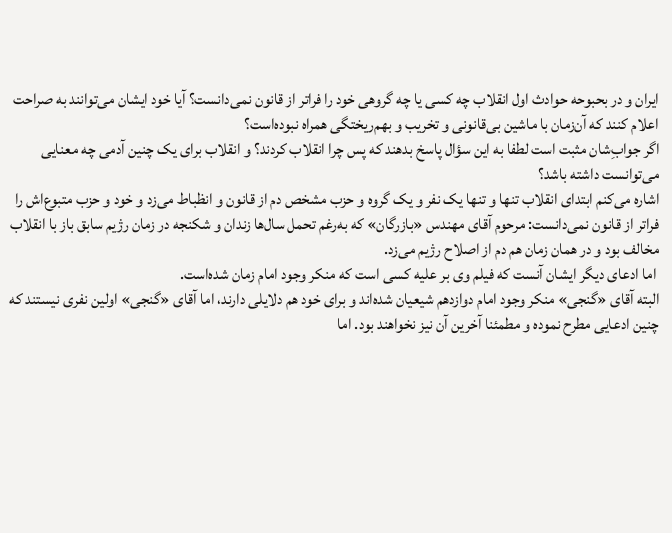ایران و در بحبوحه حوادث اول انقلاب چه کسی یا چه گروهی خود را فرا‌تر از قانون نمی‌دانست؟ آیا خود ایشان می‌توانند به صراحت اعلام کنند که آن‌زمان با ماشین بی‌قانونی و تخریب و بهم‌ریختگی همراه نبوده‌است؟
اگر جوابِ‌شان مثبت است لطفا به این سؤال پاسخ بدهند که پس چرا انقلاب کردند؟ و انقلاب برای یک چنین آدمی چه معنایی می‌توانست داشته باشد؟
اشاره می‌کنم ابتدای انقلاب تنها و تنها یک نفر و یک گروه و حزب مشخص دم از قانون و انظباط می‌زد و خود و حزب متبوع‌اش را فرا‌تر از قانون نمی‌دانست: مرحوم آقای مهندس «بازرگان» که به‌رغم تحمل سال‌ها زندان و شکنجه در زمان رژیم سابق باز با انقلاب مخالف بود و در‌‌ همان زمان هم دم از اصلاح رژیم می‌زد.
 اما ادعای دیگر ایشان آنست که فیلم وی بر علیه کسی است که منکر وجود امام زمان شده‌است.
البته آقای «گنجی» منکر وجود امام دوازدهم شیعیان شده‌اند و برای خود هم دلایلی دارند، اما آقای «گنجی» اولین نفری نیستند که چنین ادعایی مطرح نموده و مطمئنا آخرین آن نیز نخواهند بود. اما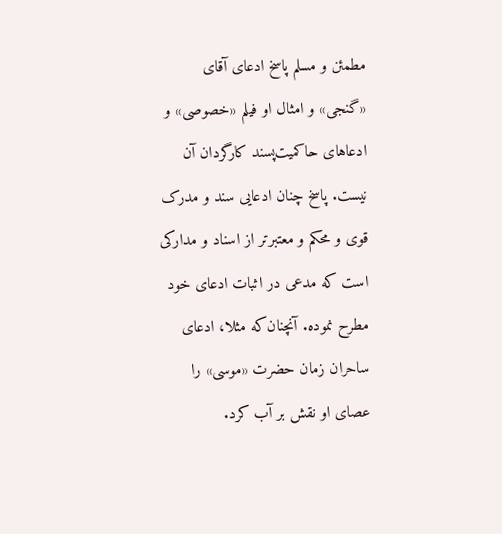مطمئن و مسلم پاسخ ادعای آقای «گنجی» و امثال او فیلم «خصوصی» و ادعاهای حاکمیت‌پسند کارگردان آن نیست. پاسخ چنان ادعایی سند و مدرک قوی و محکم و معتبر‌تر از اسناد و مدارکی است که مدعی در اثبات ادعای خود مطرح نموده. آنچنان‌که مثلا، ادعای ساحران زمان حضرت «موسی» را عصای او نقش بر آب کرد.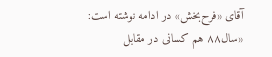آقای «فرح‌بخش» در ادامه نوشته است:
«سال۸۸ هم کسانی در مقابل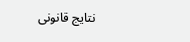نتایج قانونی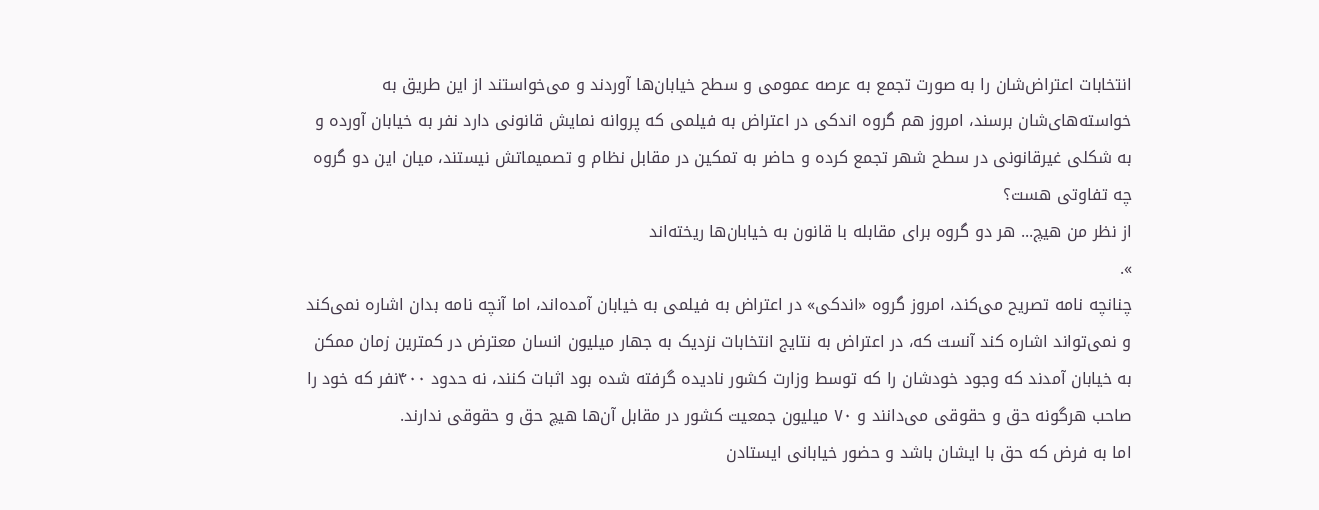انتخابات اعتراض‌شان را به صورت تجمع به عرصه عمومی و سطح خیابان‌ها آوردند و می‌خواستند از این طریق به خواسته‌های‌شان برسند، امروز هم گروه اندکی در اعتراض به فیلمی که پروانه نمایش قانونی دارد نفر به خیابان آورده و به شکلی غیرقانونی در سطح شهر تجمع کرده و حاضر به تمکین در مقابل نظام و تصمیماتش نیستند، میان این دو گروه چه تفاوتی هست؟
از نظر من هیچ... هر دو گروه برای مقابله با قانون به خیابان‌ها ریخته‌اند
».
چنانچه نامه تصریح می‌کند، امروز گروه «اندکی» در اعتراض به فیلمی به خیابان آمده‌اند، اما آنچه نامه بدان اشاره نمی‌کند و نمی‌تواند اشاره کند آنست که، در اعتراض به نتایج انتخابات نزدیک به جهار میلیون انسان معترض در کمترین زمان ممکن به خیابان آمدند که وجود خودشان را که توسط وزارت کشور نادیده گرفته شده بود اثبات کنند، نه حدود ۴۰۰نفر که خود را صاحب هرگونه حق و حقوقی می‌دانند و ۷۰ میلیون جمعیت کشور در مقابل آن‌ها هیچ حق و حقوقی ندارند.
اما به فرض که حق با ایشان باشد و حضور خیابانی ایستادن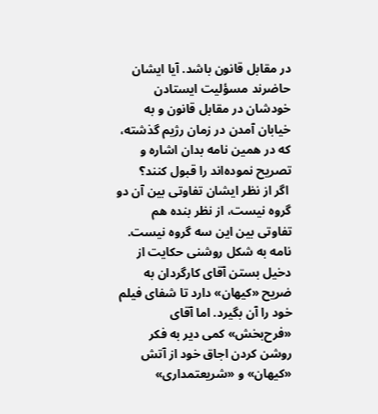در مقابل قانون باشد. آیا ایشان حاضرند مسؤلیت ایستادن خودشان در مقابل قانون و به خیابان آمدن در زمان رژیم گذشته، که در همین نامه بدان اشاره و تصریح نموده‌اند را قبول کنند؟
 اگر از نظر ایشان تفاوتی بین آن دو گروه نیست، از نظر بنده هم تفاوتی بین این سه گروه نیست.
نامه به شکل روشنی حکایت از دخیل بستن آقای کارگردان به ضریح «کیهان» دارد تا شفای فیلم خود را آن بگیرد. اما آقای «فرح‌بخش» کمی دیر به فکر روشن کردن اجاق خود از آتش «کیهان» و «شریعتمداری»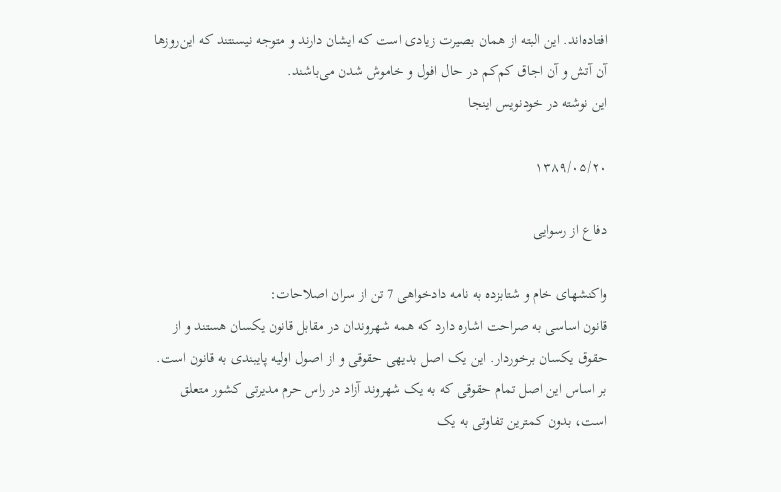افتاده‌اند. این البته از‌‌‌ همان بصیرت زیادی است که ایشان دارند و متوجه نیسنتند که این‌روز‌ها آن آتش و آن اجاق کم‌کم در حال افول و خاموش ‌شدن می‌باشند.
این نوشته در خودنویس اینجا

۱۳۸۹/۰۵/۲۰

دفاع از رسوایی

واکنشهای خام و شتابزده به نامه دادخواهی 7 تن از سران اصلاحات:
قانون اساسی به صراحت اشاره دارد که همه شهروندان در مقابل قانون یکسان هستند و از حقوق یکسان برخوردار. این یک اصل بدیهی حقوقی و از اصول اولیه پایبندی به قانون است.
بر اساس این اصل تمام حقوقی که به یک شهروند آزاد در راس حرم مدیرتی کشور متعلق است، بدون کمترین تفاوتی به یک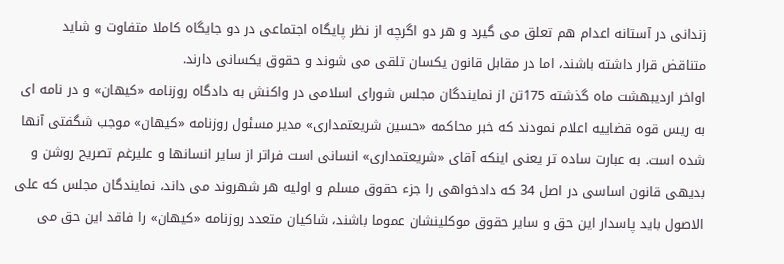زندانی در آستانه اعدام هم تعلق می گیرد و هر دو اگرچه از نظر پایگاه اجتماعی در دو جایگاه کاملا متفاوت و شاید متناقض قرار داشته باشند، اما در مقابل قانون یکسان تلقی می شوند و حقوق یکسانی دارند.
اواخر اردیبهشت ماه گذشته 175تن از نمایندگان مجلس شورای اسلامی در واکنش به دادگاه روزنامه «کیهان» و در نامه ای به ریس قوه قضاییه اعلام نمودند که خبر محاکمه «حسین شریعتمداری» مدیر مسئول روزنامه «کیهان» موجب شگفتی آنها شده است. به عبارت ساده تر یعنی اینکه آقای «شریعتمداری» انسانی است فراتر از سایر انسانها و علیرغم تصریح روشن و بدیهی قانون اساسی در اصل 34 که دادخواهی را جزء حقوق مسلم و اولیه هر شهروند می داند، نمایندگان مجلس که علی الاصول باید پاسدار این حق و سایر حقوق موکلینشان عموما باشند، شاکیان متعدد روزنامه «کیهان» را فاقد این حق می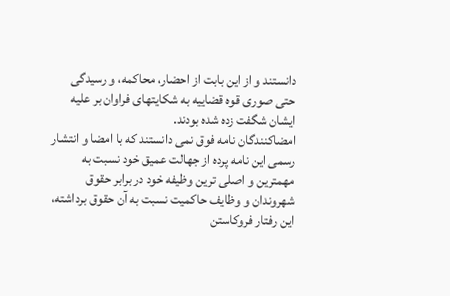دانستند و از این بابت از احضار، محاکمه، و رسیدگی حتی صوری قوه قضاییه به شکایتهای فراوان بر علیه ایشان شگفت زده شده بودند.
امضاکنندگان نامه فوق نمی دانستند که با امضا و انتشار رسمی این نامه پرده از جهالت عمیق خود نسبت به مهمترین و اصلی ترین وظیفه خود در برابر حقوق شهروندان و وظایف حاکمیت نسبت به آن حقوق برداشته، این رفتار فروکاستن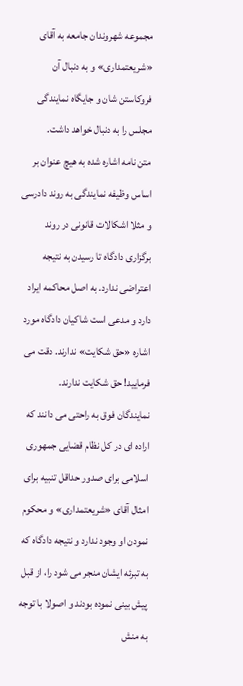مجموعه شهروندان جامعه به آقای «شریعتمداری» و به دنبال آن فروکاستن شان و جایگاه نمایندگی مجلس را به دنبال خواهد داشت.
متن نامه اشاره شده به هیچ عنوان بر اساس وظیفه نمایندگی به روند دادرسی و مثلا اشکالات قانونی در روند برگزاری دادگاه تا رسیدن به نتیجه اعتراضی ندارد. به اصل محاکمه ایراد دارد و مدعی است شاکیان دادگاه مورد اشاره «حق شکایت» ندارند. دقت می فرمایید! حق شکایت ندارند.
نمایندگان فوق به راحتی می دانند که اراده ای در کل نظام قضایی جمهوری اسلامی برای صدور حداقل تنبیه برای امثال آقای «شریعتمداری» و محکوم نمودن او وجود ندارد و نتیجه دادگاه که به تبرئه ایشان منجر می شود را، از قبل پیش بینی نموده بودند و اصولا با توجه به منش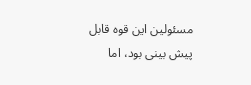مسئولین این قوه قابل پیش بینی بود، اما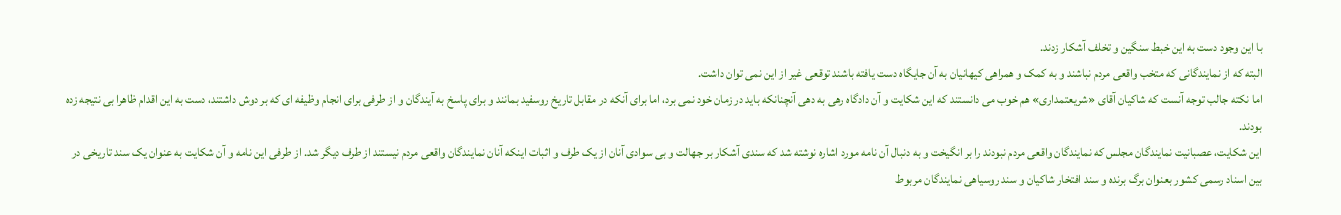با این وجود دست به این خبط سنگین و تخلف آشکار زدند.
البته که از نمایندگانی که متخب واقعی مردم نباشند و به کمک و همراهی کیهانیان به آن جایگاه دست یافته باشند توقعی غیر از این نمی توان داشت.
اما نکته جالب توجه آنست که شاکیان آقای «شریعتمداری» هم خوب می دانستند که این شکایت و آن دادگاه رهی به دهی آنچنانکه باید در زمان خود نمی برد، اما برای آنکه در مقابل تاریخ روسفید بمانند و برای پاسخ به آیندگان و از طرفی برای انجام وظیفه ای که بر دوش داشتند، دست به این اقدام ظاهرا بی نتیجه زده بودند.
این شکایت، عصبانیت نمایندگان مجلس که نمایندگان واقعی مردم نبودند را بر انگیخت و به دنبال آن نامه مورد اشاره نوشته شد که سندی آشکار بر جهالت و بی سوادی آنان از یک طرف و اثبات اینکه آنان نمایندگان واقعی مردم نیستند از طرف دیگر شد. از طرفی این نامه و آن شکایت به عنوان یک سند تاریخی در بین اسناد رسمی کشور بعنوان برگ برنده و سند افتخار شاکیان و سند روسیاهی نمایندگان مربوط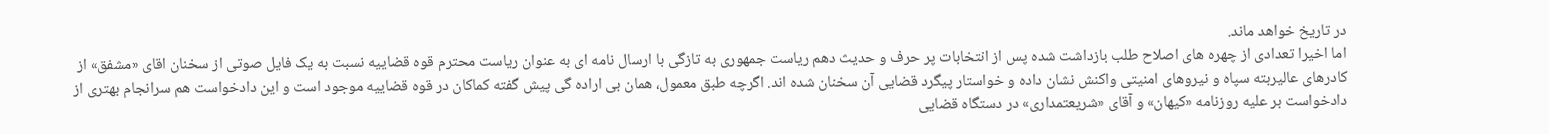در تاریخ خواهد ماند.
اما اخیرا تعدادی از چهره های اصلاح طلب بازداشت شده پس از انتخابات پر حرف و حدیث دهم ریاست جمهوری به تازگی با ارسال نامه ای به عنوان ریاست محترم قوه قضاییه نسبت به یک فایل صوتی از سخنان اقای «مشفق» از کادرهای عالیربته سپاه و نیروهای امنیتی واکنش نشان داده و خواستار پیگرد قضایی آن سخنان شده اند. اگرچه طبق معمول، همان بی اراده گی پیش گفته کماکان در قوه قضاییه موجود است و این دادخواست هم سرانجام بهتری از دادخواست بر علیه روزنامه «کیهان» و آقای «شریعتمداری» در دستگاه قضایی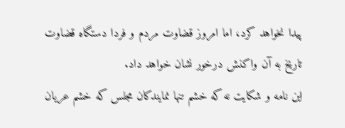پیدا نخواهد کرد، اما امروز قضاوت مردم و فردا دستگاه قضاوت تاریخ به آن واکنش درخور نشان خواهد داد.
این نامه و شکایت نه که خشم تنها نمایندکان مجلس که خشم عریان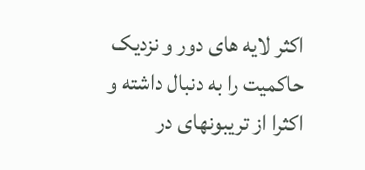اکثر لایه های دور و نزدیک حاکمیت را به دنبال داشته و اکثرا از تریبونهای در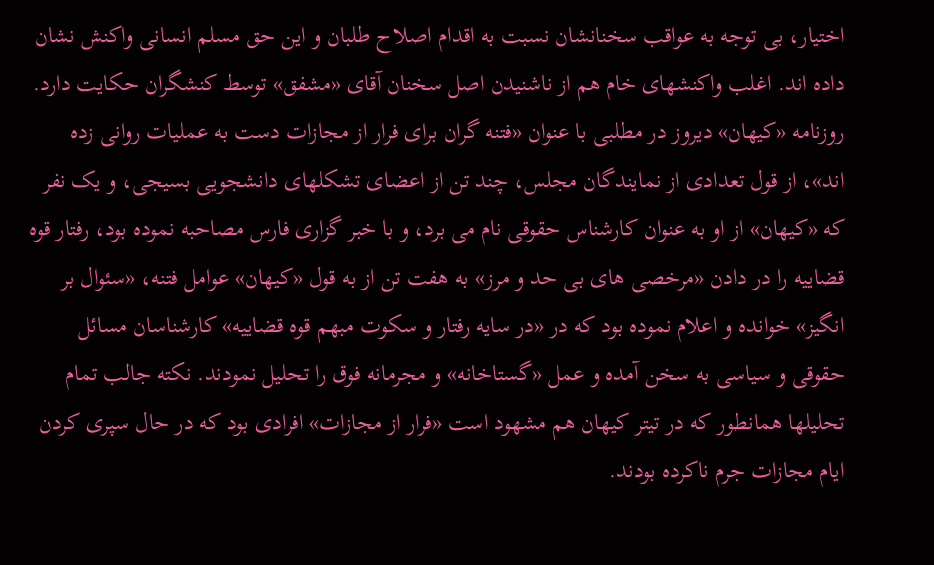اختیار، بی توجه به عواقب سخنانشان نسبت به اقدام اصلاح طلبان و این حق مسلم انسانی واکنش نشان داده اند. اغلب واکنشهای خام هم از ناشنیدن اصل سخنان آقای «مشفق» توسط کنشگران حکایت دارد.
روزنامه «کیهان» دیروز در مطلبی با عنوان «فتنه گران برای فرار از مجازات دست به عملیات روانی زده اند»، از قول تعدادی از نمایندگان مجلس، چند تن از اعضای تشکلهای دانشجویی بسیجی، و یک نفر که «کیهان» از او به عنوان کارشناس حقوقی نام می برد، و با خبر گزاری فارس مصاحبه نموده بود، رفتار قوه قضاییه را در دادن «مرخصی های بی حد و مرز» به هفت تن از به قول «کیهان» عوامل فتنه، «سئوال بر انگیز» خوانده و اعلام نموده بود که در «در سایه رفتار و سکوت مبهم قوه قضاییه» کارشناسان مسائل حقوقی و سیاسی به سخن آمده و عمل «گستاخانه» و مجرمانه فوق را تحلیل نمودند. نکته جالب تمام تحلیلها همانطور که در تیتر کیهان هم مشهود است «فرار از مجازات» افرادی بود که در حال سپری کردن ایام مجازات جرم ناکرده بودند.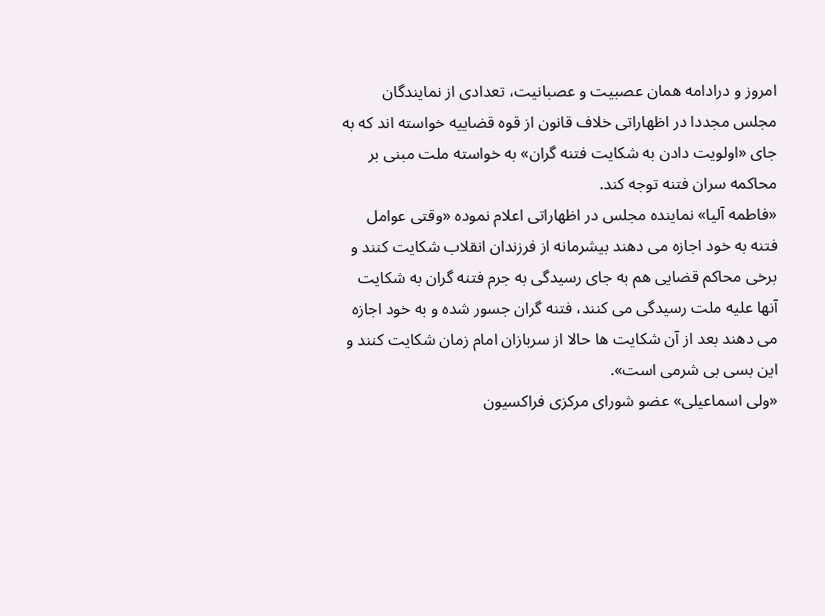امروز و درادامه همان عصبیت و عصبانیت، تعدادی از نمایندگان مجلس مجددا در اظهاراتی خلاف قانون از قوه قضاییه خواسته اند که به جای «اولویت دادن به شکایت فتنه گران» به خواسته ملت مبنی بر محاکمه سران فتنه توجه کند.
«فاطمه آلیا» نماینده مجلس در اظهاراتی اعلام نموده «وقتی عوامل فتنه به خود اجازه می دهند بیشرمانه از فرزندان انقلاب شکایت کنند و برخی محاکم قضایی هم به جای رسیدگی به جرم فتنه گران به شکایت آنها علیه ملت رسیدگی می کنند، فتنه گران جسور شده و به خود اجازه می دهند بعد از آن شکایت ها حالا از سربازان امام زمان شکایت کنند و این بسی بی شرمی است».
«ولی اسماعیلی» عضو شورای مرکزی فراکسیون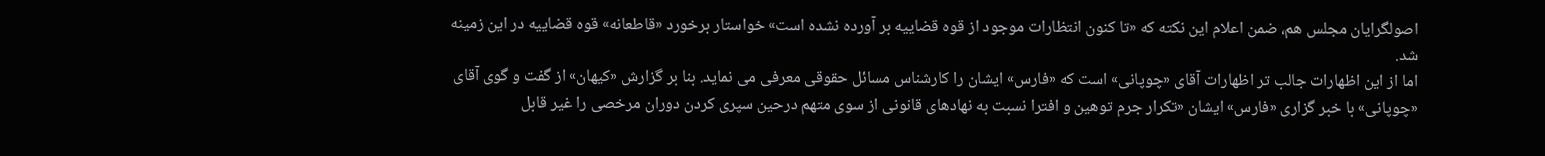اصولگرایان مجلس هم، ضمن اعلام این نکته که «تا کنون انتظارات موجود از قوه قضاییه بر آورده نشده است» خواستار برخورد «قاطعانه» قوه قضاییه در این زمینه شد.
اما از این اظهارات جالب تر اظهارات آقای «چوپانی» است که «فارس» ایشان را کارشناس مسائل حقوقی معرفی می نماید. بنا بر گزارش «کیهان» از گفت و گوی آقای «چوپانی» با خبر گزاری «فارس» ایشان «تکرار جرم توهین و افترا نسبت به نهادهای قانونی از سوی متهم درحین سپری کردن دوران مرخصی را غیر قابل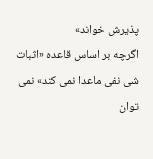پذیرش خواند»
اگرچه بر اساس قاعده «اثبات شی نفی ماعدا نمی کند» نمی توان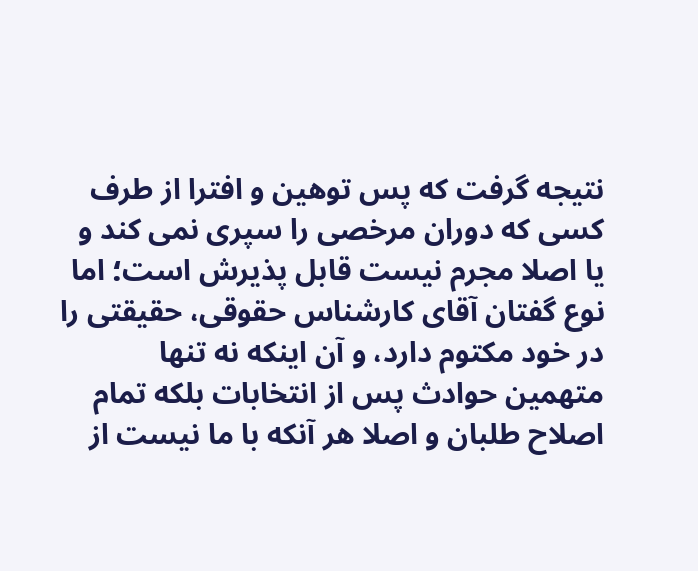نتیجه گرفت که پس توهین و افترا از طرف کسی که دوران مرخصی را سپری نمی کند و یا اصلا مجرم نیست قابل پذیرش است؛ اما نوع گفتان آقای کارشناس حقوقی، حقیقتی را در خود مکتوم دارد، و آن اینکه نه تنها متهمین حوادث پس از انتخابات بلکه تمام اصلاح طلبان و اصلا هر آنکه با ما نیست از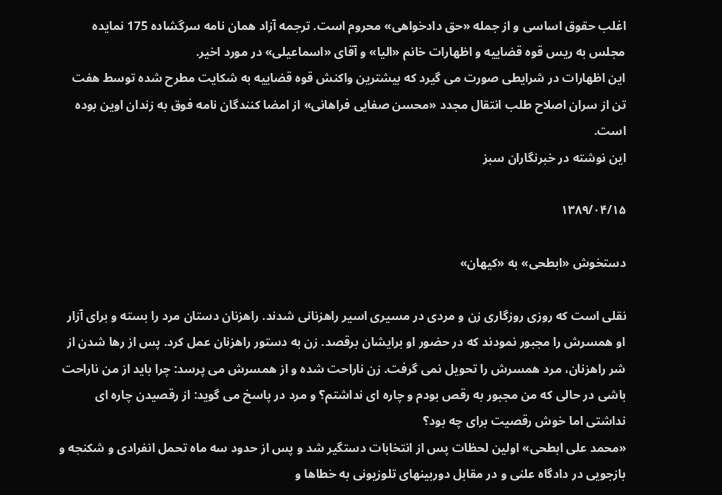اغلب حقوق اساسی و از جمله «حق دادخواهی» محروم است. ترجمه آزاد همان نامه سرگشاده 175 نمایده مجلس به ریس قوه قضاییه و اظهارات خانم «الیا» و آقای «اسماعیلی» در مورد اخیر.
این اظهارات در شرایطی صورت می گیرد که بیشترین واکنش قوه قضاییه به شکایت مطرح شده توسط هفت تن از سران اصلاح طلب انتقال مجدد «محسن صفایی فراهانی» از امضا کنندگان نامه فوق به زندان اوین بوده است.
این نوشته در خبرنگاران سبز

۱۳۸۹/۰۴/۱۵

دستخوش «ابطحی» به «کیهان»

نقلی است که روزی روزگاری زن و مردی در مسیری اسیر راهزنانی شدند. راهزنان دستان مرد را بسته و برای آزار او همسرش را مجبور نمودند که در حضور او برایشان برقصد. زن به دستور راهزنان عمل کرد. پس از رها شدن از شر راهزنان، مرد همسرش را تحویل نمی گرفت. زن ناراحت شده و از همسرش می پرسد: چرا باید از من ناراحت باشی در حالی که من مجبور به رقص بودم و چاره ای نداشتم؟ و مرد در پاسخ می گوید: از رقصیدن چاره ای نداشتی اما خوش رقصیت برای چه بود؟
«محمد علی ابطحی» اولین لحظات پس از انتخابات دستگیر شد و پس از حدود سه ماه تحمل انفرادی و شکنجه و بازجویی در دادگاه علنی و در مقابل دوربینهای تلوزیونی به خطاها و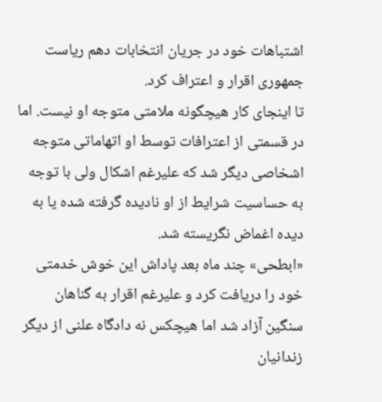اشتباهات خود در جریان انتخابات دهم ریاست جمهوری اقرار و اعتراف کرد.
تا اینجای کار هیچگونه ملامتی متوجه او نیست. اما در قسمتی از اعترافات توسط او اتهاماتی متوجه اشخاصی دیگر شد که علیرغم اشکال ولی با توجه به حساسیت شرایط از او نادیده گرفته شده یا به دیده اغماض نگریسته شد.
«ابطحی» چند ماه بعد پاداش این خوش خدمتی خود را دریافت کرد و علیرغم اقرار به گناهان سنگین آزاد شد اما هیچکس نه دادگاه علنی از دیگر زندانیان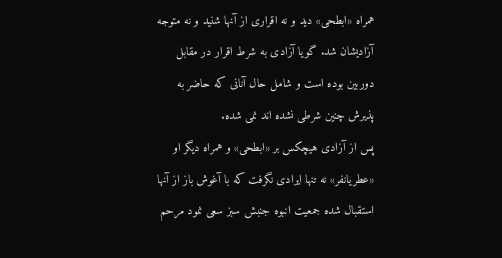همراه «ابطحی» دید و نه اقراری از آنها شنید و نه متوجه آزادیشان شد. گویا آزادی به شرط اقرار در مقابل دوربین بوده است و شامل حال آنانی که حاضر به پذیرش چنین شرطی نشده اند نمی شده.
پس از آزادی هیچکس بر «ابطحی» و همراه دیگر او «عطریانفر» نه تنها ایرادی نگرفت که با آغوش باز از آنها استقبال شده جمعیت انبوه جنبش سبز سعی نمود مرحم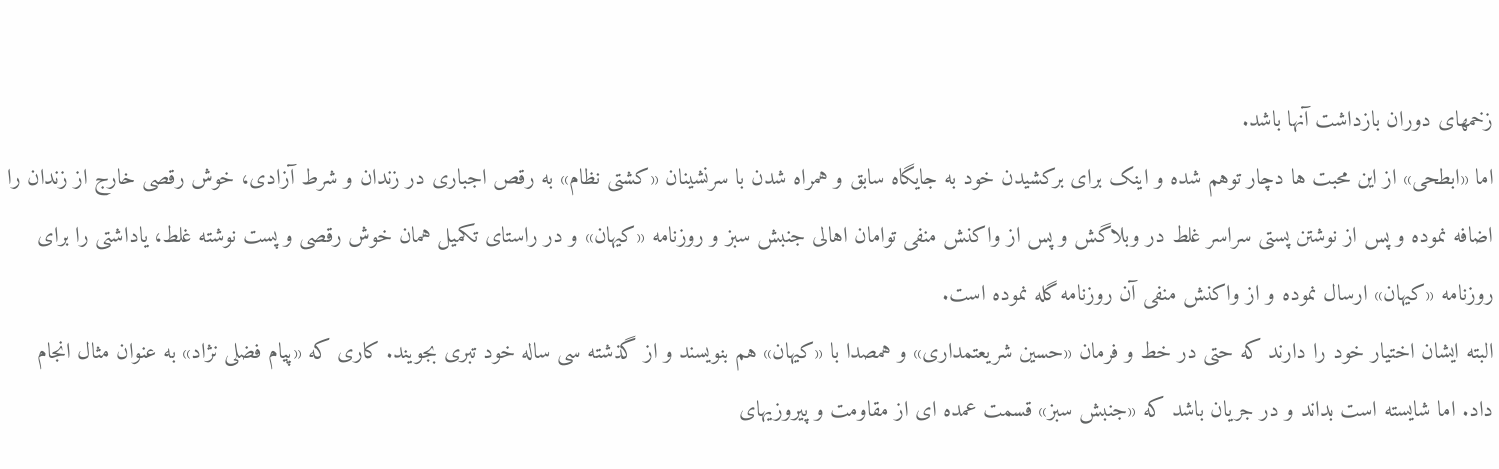زخمهای دوران بازداشت آنها باشد.
اما «ابطحی» از این محبت ها دچار توهم شده و اینک برای برکشیدن خود به جایگاه سابق و همراه شدن با سرنشینان «کشتی نظام» به رقص اجباری در زندان و شرط آزادی، خوش رقصی خارج از زندان را اضافه نموده و پس از نوشتن پستی سراسر غلط در وبلاگش و پس از واکنش منفی توامان اهالی جنبش سبز و روزنامه «کیهان» و در راستای تکمیل همان خوش رقصی و پست نوشته غلط، یاداشتی را برای روزنامه «کیهان» ارسال نموده و از واکنش منفی آن روزنامه گله نموده است.
البته ایشان اختیار خود را دارند که حتی در خط و فرمان «حسین شریعتمداری» و همصدا با «کیهان» هم بنویسند و از گذشته سی ساله خود تبری بجویند. کاری که «پیام فضلی نژاد» به عنوان مثال انجام داد. اما شایسته است بداند و در جریان باشد که «جنبش سبز» قسمت عمده ای از مقاومت و پیروزیهای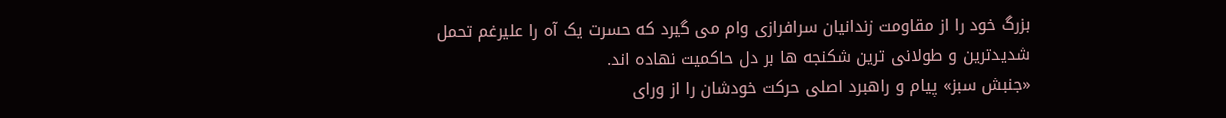بزرگ خود را از مقاومت زندانیان سرافرازی وام می گیرد که حسرت یک آه را علیرغم تحمل شدیدترین و طولانی ترین شکنجه ها بر دل حاکمیت نهاده اند.
«جنبش سبز» پیام و راهبرد اصلی حرکت خودشان را از ورای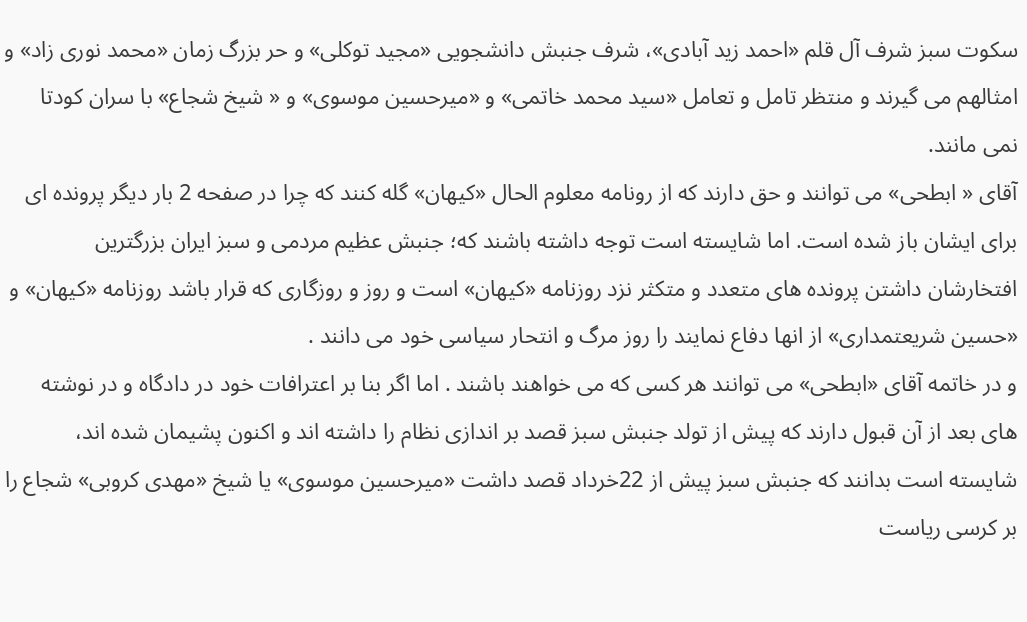سکوت سبز شرف آل قلم «احمد زید آبادی»، شرف جنبش دانشجویی «مجید توکلی» و حر بزرگ زمان «محمد نوری زاد» و امثالهم می گیرند و منتظر تامل و تعامل «سید محمد خاتمی» و «میرحسین موسوی» و « شیخ شجاع» با سران کودتا نمی مانند.
آقای « ابطحی» می توانند و حق دارند که از رونامه معلوم الحال «کیهان» گله کنند که چرا در صفحه 2 بار دیگر پرونده ای برای ایشان باز شده است. اما شایسته است توجه داشته باشند که؛ جنبش عظیم مردمی و سبز ایران بزرگترین افتخارشان داشتن پرونده های متعدد و متکثر نزد روزنامه «کیهان» است و روز و روزگاری که قرار باشد روزنامه «کیهان» و «حسین شریعتمداری» از انها دفاع نمایند را روز مرگ و انتحار سیاسی خود می دانند .
و در خاتمه آقای «ابطحی» می توانند هر کسی که می خواهند باشند . اما اگر بنا بر اعترافات خود در دادگاه و در نوشته های بعد از آن قبول دارند که پیش از تولد جنبش سبز قصد بر اندازی نظام را داشته اند و اکنون پشیمان شده اند، شایسته است بدانند که جنبش سبز پیش از 22خرداد قصد داشت «میرحسین موسوی» یا شیخ «مهدی کروبی» شجاع را بر کرسی ریاست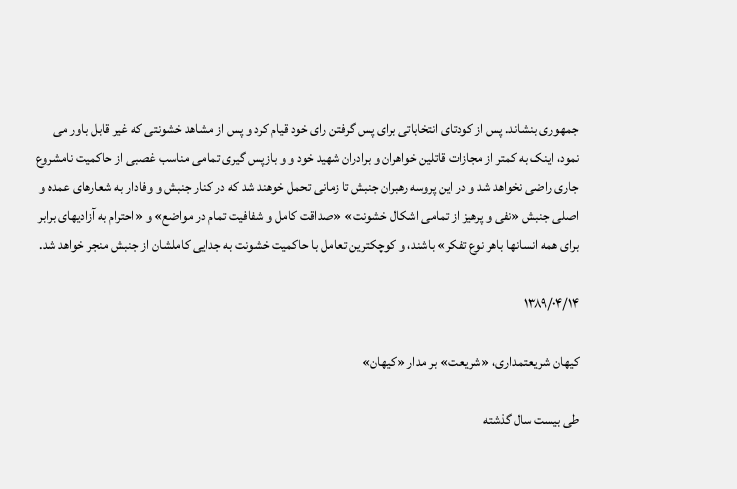جمهوری بنشاند. پس از کودتای انتخاباتی برای پس گرفتن رای خود قیام کرد و پس از مشاهد خشونتی که غیر قابل باور می نمود، اینک به کمتر از مجازات قاتلین خواهران و برادران شهید خود و و بازپس گیری تمامی مناسب غصبی از حاکمیت نامشروع جاری راضی نخواهد شد و در این پروسه رهبران جنبش تا زمانی تحمل خوهند شد که در کنار جنبش و وفادار به شعارهای عمده و اصلی جنبش «نفی و پرهیز از تمامی اشکال خشونت» «صداقت کامل و شفافیت تمام در مواضع» و «احترام به آزادیهای برابر برای همه انسانها باهر نوع تفکر» باشند، و کوچکترین تعامل با حاکمیت خشونت به جدایی کاملشان از جنبش منجر خواهد شد.

۱۳۸۹/۰۴/۱۴

کیهان شریعتمداری، «شریعت» بر مدار «کیهان»

طی بیست سال گذشته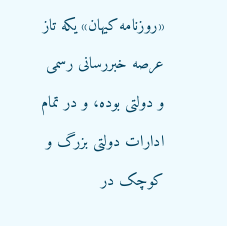«روزنامه کیهان» یکه تاز عرصه خبررسانی رسمی و دولتی بوده، و در تمام ادارات دولتی بزرگ و کوچک در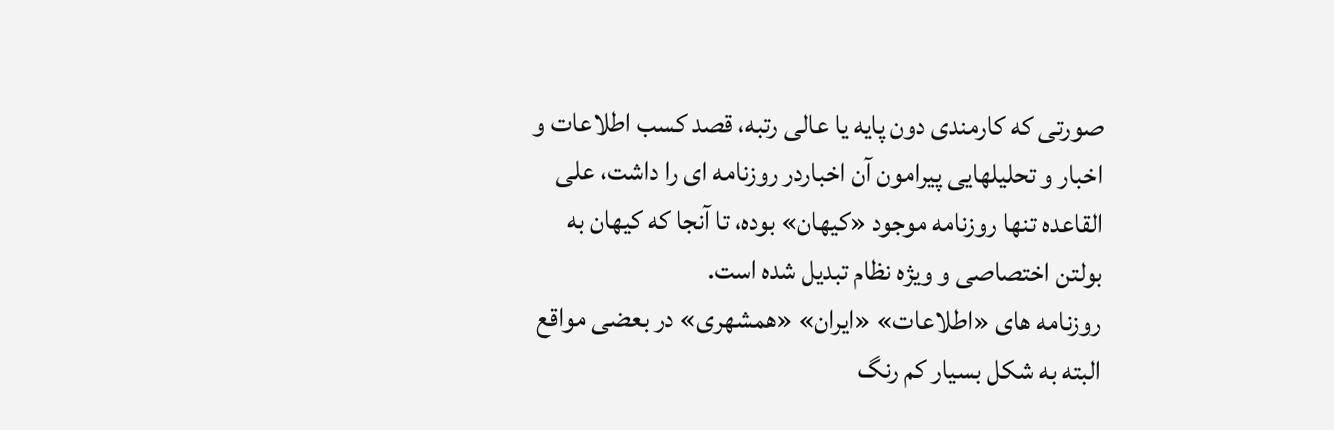صورتی که کارمندی دون پایه یا عالی رتبه، قصد کسب اطلاعات و اخبار و تحلیلهایی پیرامون آن اخباردر روزنامه ای را داشت، علی القاعده تنها روزنامه موجود «کیهان» بوده، تا آنجا که کیهان به بولتن اختصاصی و ویژه نظام تبدیل شده است.
روزنامه های «اطلاعات» «ایران» «همشهری» در بعضی مواقع البته به شکل بسیار کم رنگ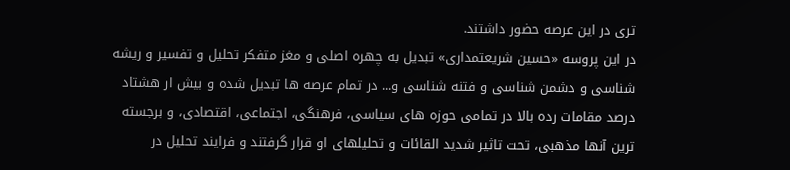تری در این عرصه حضور داشتند.
در این پروسه «حسین شریعتمداری» تبدیل به چهره اصلی و مغز متفکر تحلیل و تفسیر و ریشه شناسی و دشمن شناسی و فتنه شناسی و... در تمام عرصه ها تبدیل شده و بیش ار هشتاد درصد مقامات رده بالا در تمامی حوزه های سیاسی، فرهنگی، اجتماعی، اقتصادی، و برجسته ترین آنها مذهبی، تحت تاثیر شدید القائات و تحلیلهای او قرار گرفتند و فرایند تحلیل در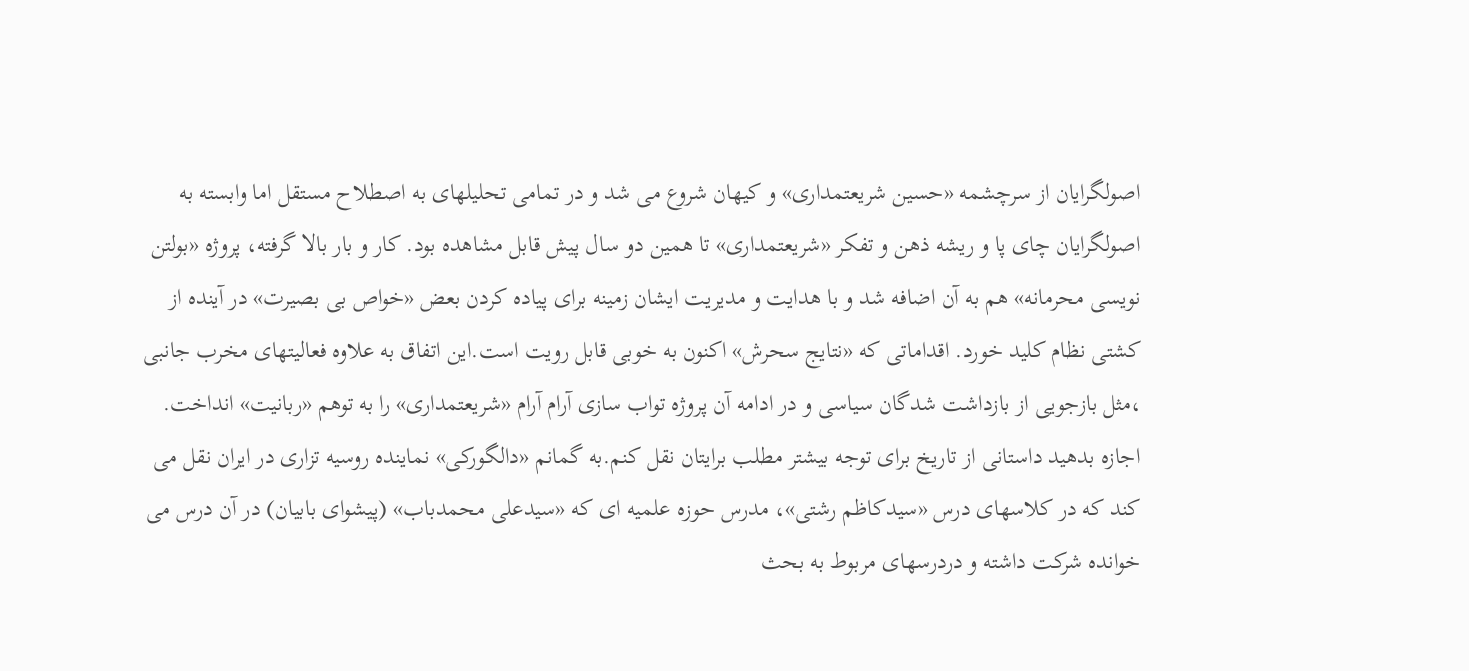اصولگرایان از سرچشمه «حسین شریعتمداری» و کیهان شروع می شد و در تمامی تحلیلهای به اصطلاح مستقل اما وابسته به اصولگرایان چای پا و ریشه ذهن و تفکر «شریعتمداری» تا همین دو سال پیش قابل مشاهده بود. کار و بار بالا گرفته، پروژه «بولتن نویسی محرمانه» هم به آن اضافه شد و با هدایت و مدیریت ایشان زمینه برای پیاده کردن بعض «خواص بی بصیرت» در آینده از کشتی نظام کلید خورد. اقداماتی که «نتایج سحرش» اکنون به خوبی قابل رویت است.این اتفاق به علاوه فعالیتهای مخرب جانبی ،مثل بازجویی از بازداشت شدگان سیاسی و در ادامه آن پروژه تواب سازی آرام آرام «شریعتمداری» را به توهم «ربانیت» انداخت. اجازه بدهید داستانی از تاریخ برای توجه بیشتر مطلب برایتان نقل کنم.به گمانم «دالگورکی» نماینده روسیه تزاری در ایران نقل می کند که در کلاسهای درس «سیدکاظم رشتی»، مدرس حوزه علمیه ای که «سیدعلی محمدباب» (پیشوای بابیان) در آن درس می خوانده شرکت داشته و دردرسهای مربوط به بحث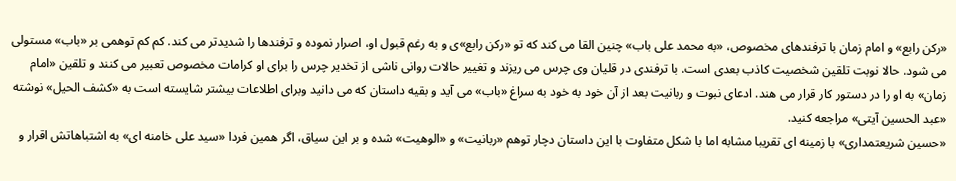«رکن رابع» و امام زمان با ترفندهای مخصوص، «به محمد علی باب» چنین القا می کند که تو «رکن رابع»ی و به رغم قبول او، اصرار نموده و ترفندها را شدیدتر می کند. کم کم توهمی بر «باب» مستولی می شود. حالا نوبت تلقین شخصیت کاذب بعدی است. با ترفندی در قلیان وی چرس می ریزند و تغییر حالات روانی ناشی از تخدیر چرس را برای او کرامات مخصوص تعبیر می کنند و تلقین «امام زمان» به او را در دستور کار قرار می هند. ادعای نبوت و ربانیت بعد از آن خود به خود به سراغ «باب» می آید و بقیه داستان که می دانید وبرای اطلاعات بیشتر شایسته است به «کشف الحیل» نوشته «عبد الحسین آیتی» مراجعه کنید.
«حسین شریعتمداری» با زمینه ای تقریبا مشابه اما با شکل متفاوت با این داستان دچار توهم «ربانیت» و «الوهیت» شده و بر این سیاق، اگر همین فردا «سید علی خامنه ای» به اشتباهاتش اقرار و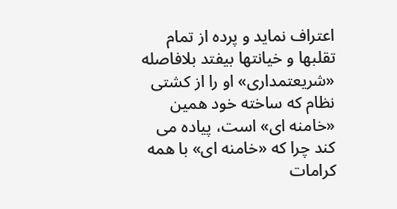اعتراف نماید و پرده از تمام تقلبها و خیانتها بیفتد بلافاصله «شریعتمداری» او را از کشتی نظام که ساخته خود همین «خامنه ای» است، پیاده می کند چرا که «خامنه ای» با همه کرامات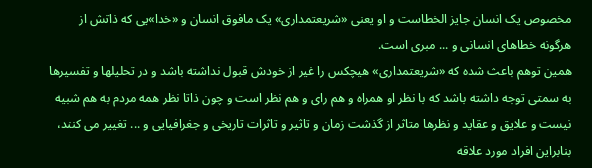مخصوص یک انسان جایز الخطاست و او یعنی «شریعتمداری» یک مافوق انسان و «خدا»یی که ذاتش از هرگونه خطاهای انسانی و ... مبری است.
همین توهم باعث شده که «شریعتمداری» هیچکس را غیر از خودش قبول نداشته باشد و در تحلیلها و تفسیرها به سمتی توجه داشته باشد که با نظر او همراه و هم رای و هم نظر است و چون ذاتا نظر همه مردم به هم شبیه نیست و علایق و عقاید و نظرها متاثر از گذشت زمان و تاثیر و تاثرات تاریخی و جغرافیایی و ... تغییر می کنند، بنابراین افراد مورد علاقه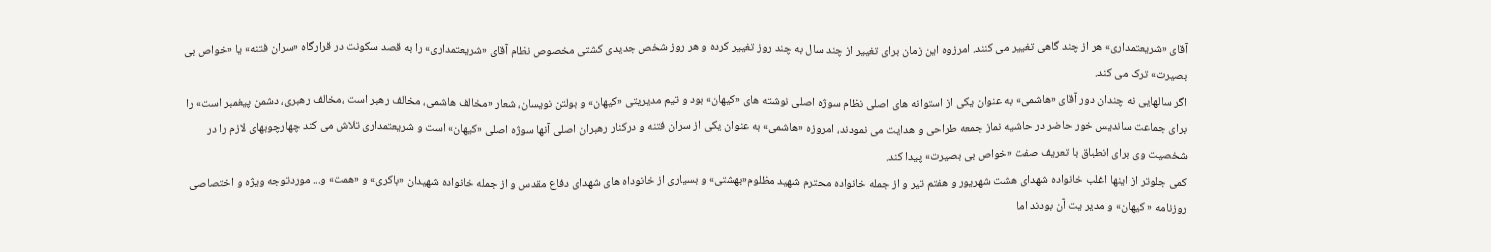آقای «شریعتمداری» هر از چند گاهی تغییر می کنند. امرزوه این زمان برای تغییر از چند سال به چند روز تغییر کرده و هر روز شخص جدیدی کشتی مخصوص نظام آقای «شریعتمداری» را به قصد سکونت در قرارگاه «سران فتنه» یا «خواص بی بصیرت» ترک می کند.
اگر سالهایی نه چندان دور آقای «هاشمی» به عنوان یکی از استوانه های اصلی نظام سوژه اصلی نوشته های «کیهان» بود و تیم مدیریتی «کیهان» و بولتن نویسان، شعار «مخالف هاشمی، مخالف رهبر است ،مخالف رهبری، دشمن پیغمبر است» را برای جماعت ساندیس خور حاضر در حاشیه نماز جمعه طراحی و هدایت می نمودند، امروزه «هاشمی» به عنوان یکی از سران فتنه و درکنار رهبران اصلی آنها سوژه اصلی «کیهان» است و شریعتمداری تلاش می کند چهارچوبهای لازم را در شخصیت وی برای انطباق با تعریف صفت «خواص بی بصیرت» پیدا کند.
کمی جلوتر از اینها اغلب خانواده شهدای هشت شهریور و هفتم تیر و از جمله خانواده محترم شهید مظلوم«بهشتی» و بسیاری از خانوداه های شهدای دفاع مقدس و از جمله خانواده شهیدان «باکری» و «همت» و... موردتوجه ویژه و اختصاصی روزنامه « کیهان» و مدیر یت آن بودند اما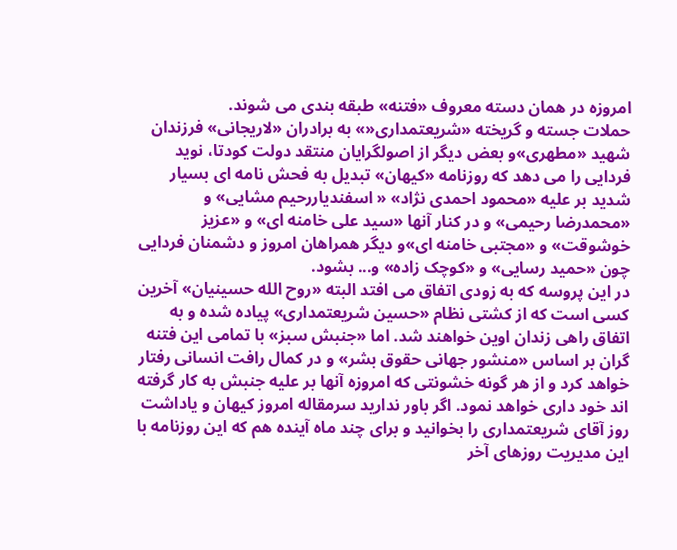امروزه در همان دسته معروف «فتنه» طبقه بندی می شوند.
حملات جسته و گریخته «شریعتمداری«» به برادران «لاریجانی» فرزندان شهید «مطهری»و بعض دیگر از اصولگرایان منتقد دولت کودتا، نوید فردایی را می دهد که روزنامه «کیهان» تبدیل به فحش نامه ای بسیار شدید بر علیه «محمود احمدی نژاد» « اسفندیاررحیم مشایی» و «محمدرضا رحیمی» و در کنار آنها «سید علی خامنه ای» و «عزیز خوشوقت» و «مجتبی خامنه ای»و دیگر همراهان امروز و دشمنان فردایی چون «حمید رسایی» و «کوچک زاده» و... بشود.
در این پروسه که به زودی اتفاق می افتد البته «روح الله حسینیان» آخرین کسی است که از کشتی نظام «حسین شریعتمداری» پیاده شده و به اتفاق راهی زندان اوین خواهند شد. اما «جنبش سبز» با تمامی این فتنه گران بر اساس «منشور جهانی حقوق بشر» و در کمال رافت انسانی رفتار خواهد کرد و از هر گونه خشونتی که امروزه آنها بر علیه جنبش به کار گرفته اند خود داری خواهد نمود. اگر باور ندارید سرمقاله امروز کیهان و یاداشت روز آقای شریعتمداری را بخوانید و برای چند ماه آینده هم که این روزنامه با این مدیریت روزهای آخر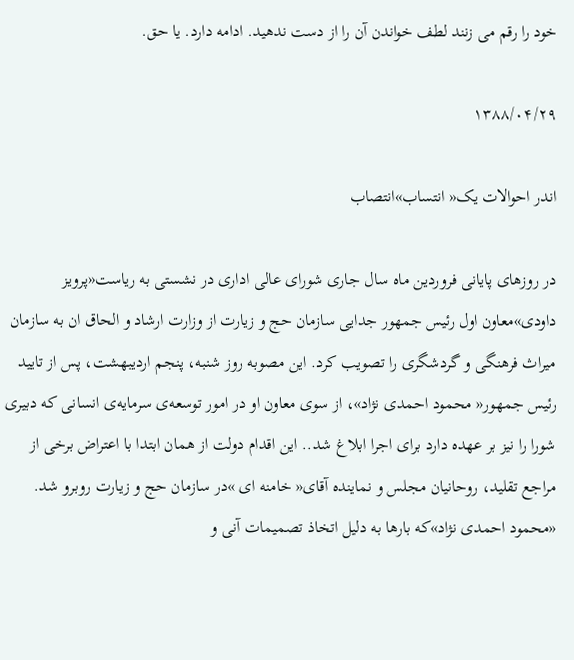خود را رقم می زنند لطف خواندن آن را از دست ندهید. ادامه دارد. یا حق.

۱۳۸۸/۰۴/۲۹

اندر احوالات یک« انتساب»انتصاب

در روزهای پایانی فروردین ماه سال جاری شورای عالی اداری در نشستی به ریاست«پرویز داودی»معاون اول رئیس جمهور جدایی سازمان حج و زیارت از وزارت ارشاد و الحاق ان به سازمان میراث فرهنگی و گردشگری را تصویب کرد. این مصوبه روز شنبه، پنجم اردیبهشت، پس از تایید رئیس جمهور« محمود احمدی نژاد»، از سوی معاون او در امور توسعه‌ی سرمایه‌ی انسانی که دبیری شورا را نیز بر عهده دارد برای اجرا ابلاغ شد.. این اقدام دولت از همان ابتدا با اعتراض برخی از مراجع تقلید، روحانیان مجلس و نماینده آقای« خامنه ای »در سازمان حج و زیارت روبرو شد. «محمود احمدی نژاد»که بارها به دلیل اتخاذ تصمیمات آنی و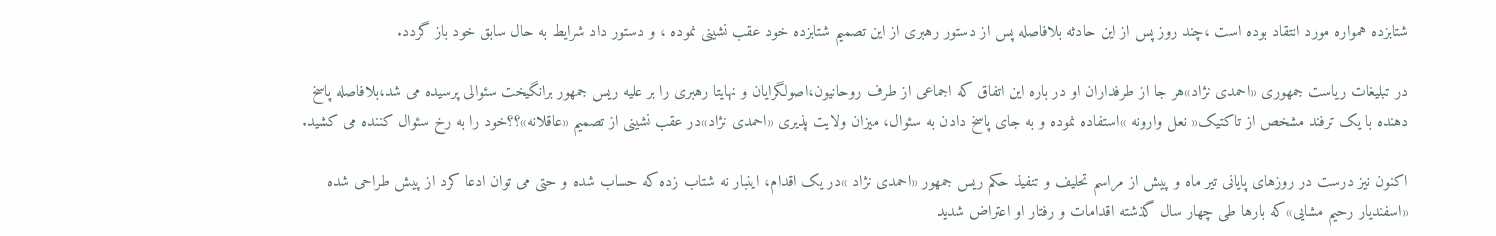شتابزده همواره مورد انتقاد بوده است ،چند روز پس از این حادثه بلافاصله پس از دستور رهبری از این تصمیم شتابزده خود عقب نشینی نموده ، و دستور داد شرایط به حال سابق خود باز گردد.

در تبلیغات ریاست جمهوری «احمدی نژاد»هر جا از طرفداران او در باره این اتفاق که اجماعی از طرف روحانیون،اصولگرایان و نهایتا رهبری را بر علیه ریس جمهور برانگیخت سئوالی پرسیده می شد،بلافاصله پاسخ دهنده با یک ترفند مشخص از تاکتیک« نعل وارونه »استفاده نموده و به جای پاسخ دادن به سئوال، میزان ولایت پذیری «احمدی نژاد»در عقب نشینی از تصمیم «عاقلانه»؟؟خود را به رخ سئوال کننده می کشید.

اکنون نیز درست در روزهای پایانی تیر ماه و پیش از مراسم تحلیف و تنفیذ حکم ریس جمهور «احمدی نژاد »در یک اقدام، اینبار نه شتاب زده که حساب شده و حتی می توان ادعا کرد از پیش طراحی شده «اسفندیار رحیم مشایی»که بارها طی چهار سال گذشته اقدامات و رفتار او اعتراض شدید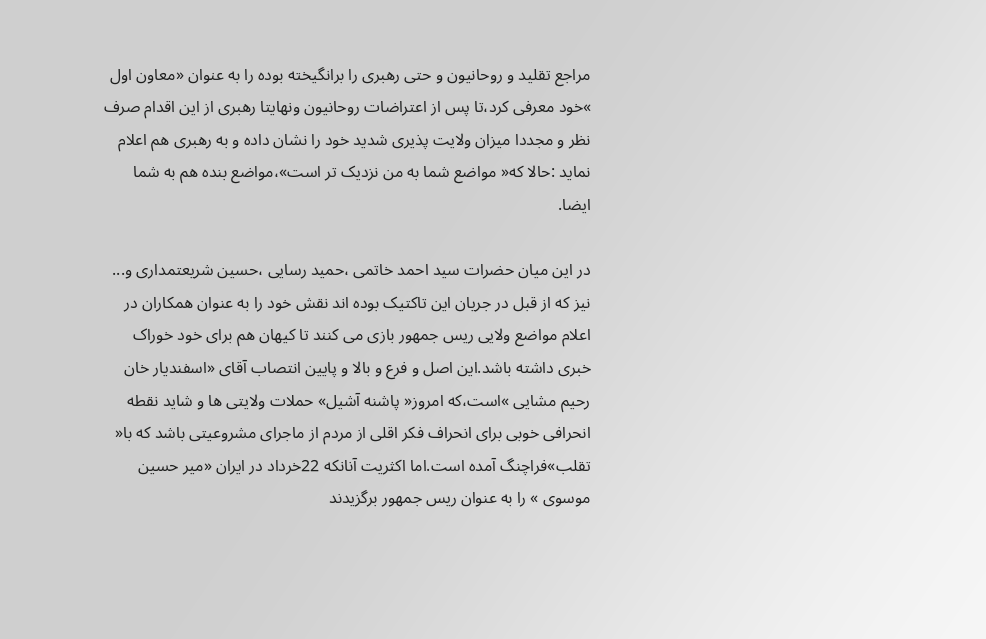مراجع تقلید و روحانیون و حتی رهبری را برانگیخته بوده را به عنوان «معاون اول »خود معرفی کرد،تا پس از اعتراضات روحانیون ونهایتا رهبری از این اقدام صرف نظر و مجددا میزان ولایت پذیری شدید خود را نشان داده و به رهبری هم اعلام نماید :حالا که« مواضع شما به من نزدیک تر است»،مواضع بنده هم به شما ایضا.

در این میان حضرات سید احمد خاتمی ،حمید رسایی ،حسین شریعتمداری و... نیز که از قبل در جریان این تاکتیک بوده اند نقش خود را به عنوان همکاران در اعلام مواضع ولایی ریس جمهور بازی می کنند تا کیهان هم برای خود خوراک خبری داشته باشد.این اصل و فرع و بالا و پایین انتصاب آقای «اسفندیار خان رحیم مشایی »است،که امروز« پاشنه آشیل» حملات ولایتی ها و شاید نقطه انحرافی خوبی برای انحراف فکر اقلی از مردم از ماجرای مشروعیتی باشد که با« تقلب»فراچنگ آمده است.اما اکثریت آنانکه 22خرداد در ایران «میر حسین موسوی » را به عنوان ریس جمهور برگزیدند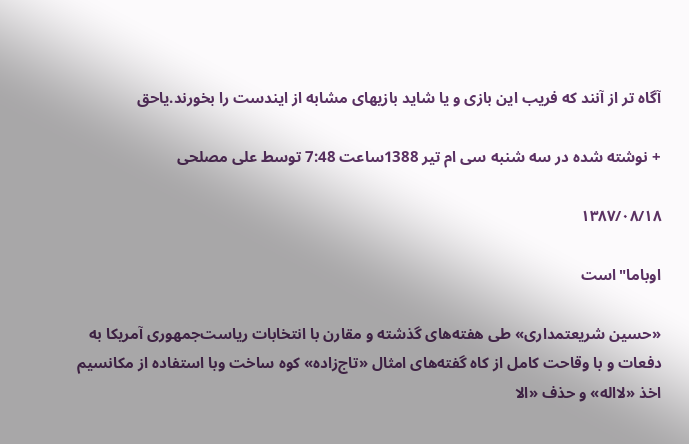آگاه تر از آنند که فریب این بازی و یا شاید بازیهای مشابه از ایندست را بخورند.یاحق

+ نوشته شده در سه شنبه سی ام تیر 1388ساعت 7:48 توسط علی مصلحی

۱۳۸۷/۰۸/۱۸

اوباما"است

«حسین شریعتمداری» طی هفته‌های گذشته و مقارن با انتخابات ریاست‌جمهوری آمریکا به دفعات و با وقاحت کامل از کاه گفته‌های امثال «تاج‌زاده» کوه ساخت وبا استفاده از مکانسیم اخذ «لااله» و حذف «الا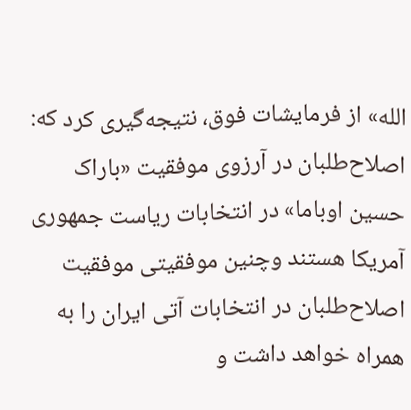الله» از فرمایشات فوق، نتیجه‌گیری کرد که: اصلاح‌طلبان در آرزوی موفقیت «باراک حسین اوباما» در انتخابات ریاست جمهوری آمریکا هستند وچنین موفقیتی موفقیت اصلاح‌طلبان در انتخابات آتی ایران را به همراه خواهد داشت و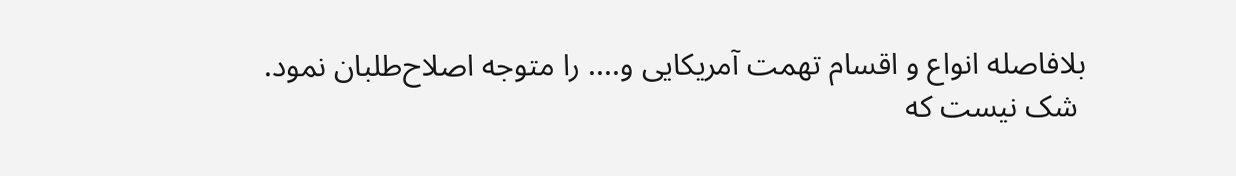بلافاصله انواع و اقسام تهمت آمریکایی و.... را متوجه اصلاح‌طلبان نمود.
 شک نیست که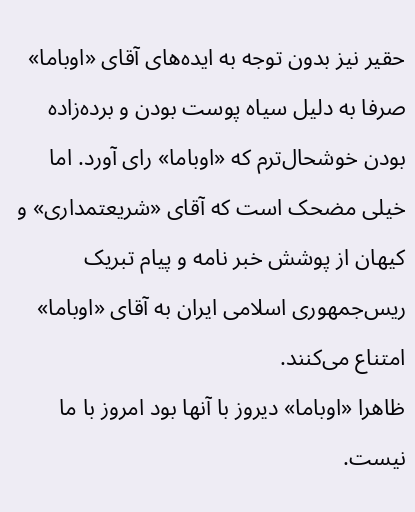حقیر نیز بدون توجه به ایده‌های آقای «اوباما» صرفا به دلیل سیاه پوست بودن و برده‌زاده بودن خوشحال‌ترم که «اوباما» رای آورد. اما خیلی مضحک است که آقای «شریعتمداری» و کیهان از پوشش خبر نامه و پیام تبریک ریس‌جمهوری اسلامی ایران به آقای «اوباما» امتناع می‌کنند.
ظاهرا «اوباما» دیروز با آنها بود امروز با ما نیست.